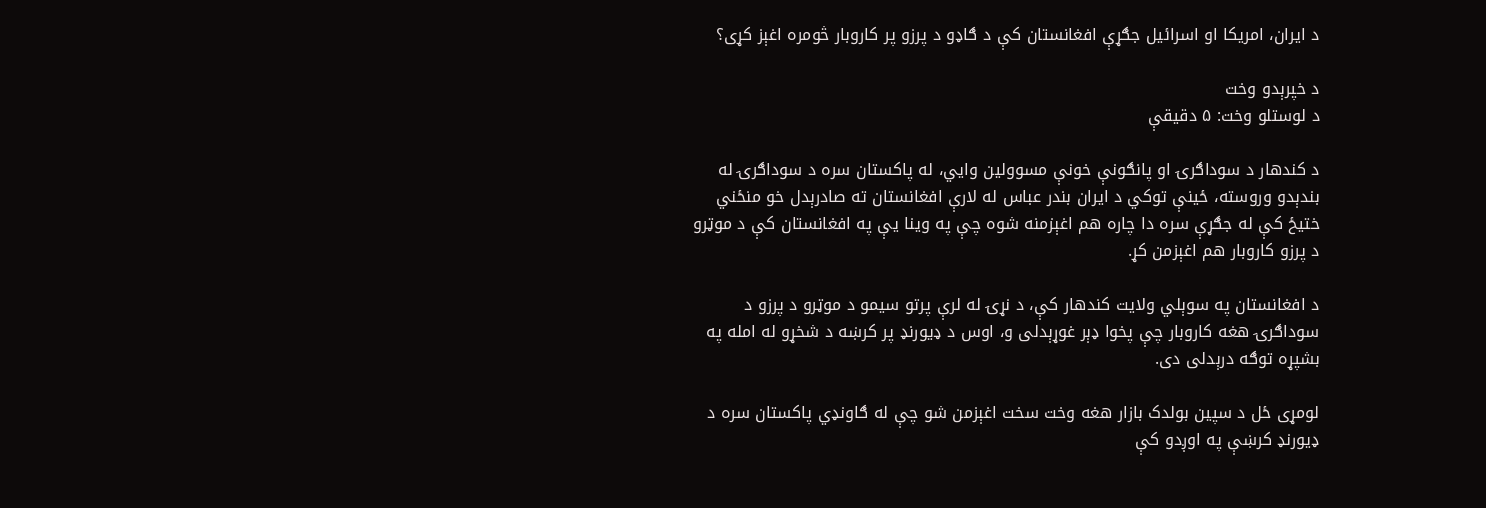د ایران، امریکا او اسرائیل جګړې افغانستان کې د ګاډو د پرزو پر کاروبار څومره اغېز کړی؟

د خپرېدو وخت
د لوستلو وخت: ۵ دقیقې

د کندهار د سوداګرۍ او پانګونې خونې مسوولین وایي، له پاکستان سره د سوداګرۍ له بندېدو وروسته، ځینې توکي د ایران بندر عباس له لارې افغانستان ته صادرېدل خو منځني ختیځ کې له جګړې سره دا چاره هم اغېزمنه شوه چې په وینا یې په افغانستان کې د موټرو د پرزو کاروبار هم اغېزمن کړ.

د افغانستان په سوېلي ولایت کندهار کې، د نړۍ له لرې پرتو سیمو د موټرو د پرزو د سوداګرۍ هغه کاروبار چې پخوا ډېر غوړېدلی و، اوس د ډیورنډ پر کرښه د شخړو له امله په بشپړه توګه درېدلی دی.

لومړی ځل د سپین بولدک بازار هغه وخت سخت اغېزمن شو چې له ګاونډي پاکستان سره د ډیورنډ کرښې په اوږدو کې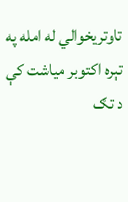تاوتریخوالي له امله په تېره اکتوبر میاشت کې د تګ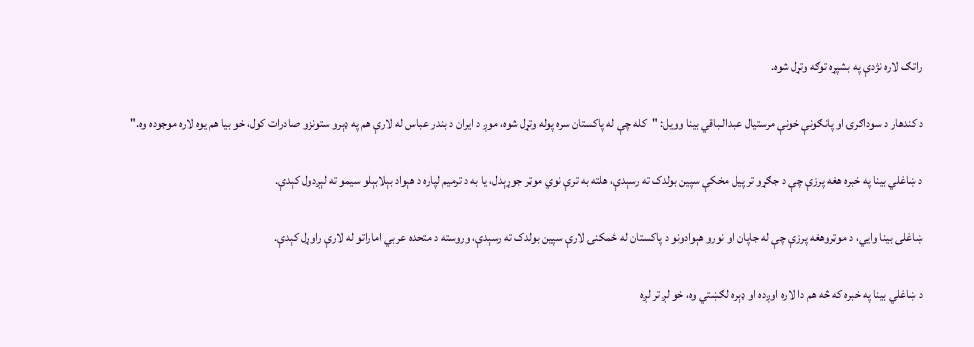راتګ لاره نژدې په بشپړه توګه وتړل شوه.

د کندهار د سوداګرۍ او پانګونې خونې مرستیال عبدالـباقي بینا وویل: "کله چې له پاکستان سره پوله وتړل شوه، موږ د ایران د بندر عباس له لارې هم په ډېرو ستونزو صادرات کول، خو بیا هم یوه لاره موجوده وه."

د ښاغلي بینا په خبره هغه پرزې چې د جګړو تر پیل مخکې سپین بولدک ته رسېدې، هلته به ترې نوي موټر جوړېدل، یا به د ترمیم لپاره د هېواد بېلابېلو سیمو ته لېږدول کېدې.

ښاغلی بینا وایي، د موټروهغه پرزې چې له جاپان او نورو هېوادونو د پاکستان له ځمکنۍ لارې سپین بولدک ته رسېدې، وروسته د متحده عربي اماراتو له لارې راوړل کېدې.

د ښاغلي بینا په خبره که څه هم دا لاره اوږده او ډېره لګښتي وه، خو لږ تر لږه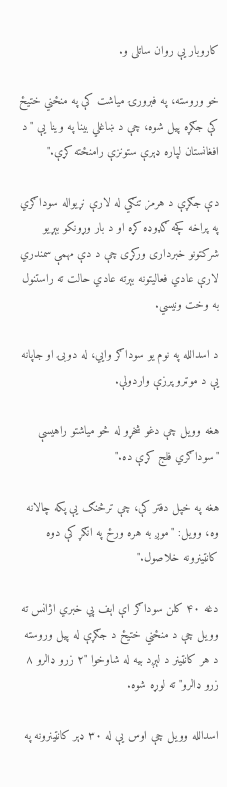کاروبار یې روان ساتلی و.

خو وروسته، په فبرورۍ میاشت کې په منځني ختیځ کې جګړه پیل شوه، چې د ښاغلي بینا په وینا یې "د افغانستان لپاره ډېرې ستونزې رامنځته کړې."

دې جګړې د هرمز تنګي له لارې نړیواله سوداګري په پراخه کچه ګډوډه کړه او د بار وړونکو بېړیو شرکتونو خبرداری ورکړی چې د دې مهمې سمندري لارې عادي فعالیتونه بېرته عادي حالت ته راستنول به وخت ونیسي.

د اسدالله په نوم یو سوداګر وایي، له دوبۍ او جاپانه یې د موټرو پرزې واردولې.

هغه وویل چې دغو شخړو له څو میاشتو راهیسې "سوداګري فلج کړې ده."

هغه په خپل دفتر کې، چې ترڅنګ یې پکه چالانه وه، وویل: "موږ به هره ورځ په انګړ کې دوه کانټینرونه خلاصول."

دغه ۴۰ کلن سوداګر اې اېف پي خبري اژانس ته وویل چې د منځني ختیځ د جګړې له پیل وروسته د هر کانټینر د لېږد بیه له شاوخوا "۲ زرو ډالرو ۸ زرو ډالرو" ته لوړه شوه.

اسدالله وویل چې اوس یې له ۳۰ ډېر کانټینرونه په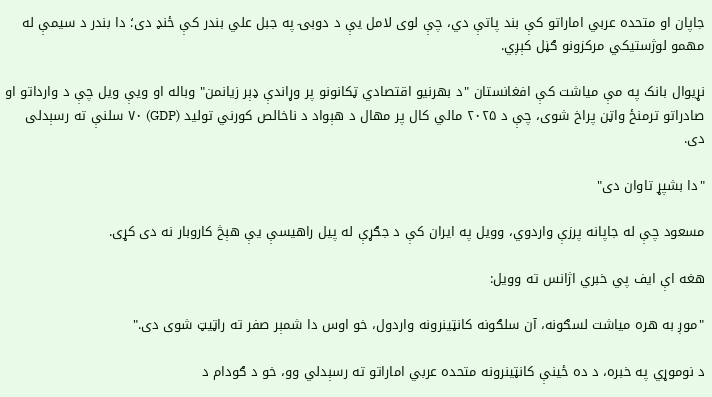جاپان او متحده عربي اماراتو کې بند پاتې دي، چې لوی لامل یې د دوبۍ په جبل علي بندر کې ځنډ دی؛ دا بندر د سیمې له مهمو لوژستیکي مرکزونو ګڼل کېږي.

نړیوال بانک په مې میاشت کې افغانستان "د بهرنیو اقتصادي ټکانونو پر وړاندې ډېر زیانمن" وباله او ویې ویل چې د وارداتو او صادراتو ترمنځ واټن پراخ شوی، چې د ۲۰۲۵ مالي کال پر مهال د هېواد د ناخالص کورني تولید (GDP) ۷۰ سلنې ته رسېدلی دی.

"دا بشپړ تاوان دی"

مسعود چې له جاپانه پرزې واردوي، وویل په ایران کې د جګړې له پیل راهیسې یې هېڅ کاروبار نه دی کړی.

هغه اې ایف پي خبري اژانس ته وویل:

"موږ به هره میاشت لسګونه، آن سلګونه کانټینرونه واردول، خو اوس دا شمېر صفر ته راټیټ شوی دی."

د نوموړي په خبره، د ده ځینې کانټینرونه متحده عربي اماراتو ته رسېدلي وو، خو د ګودام د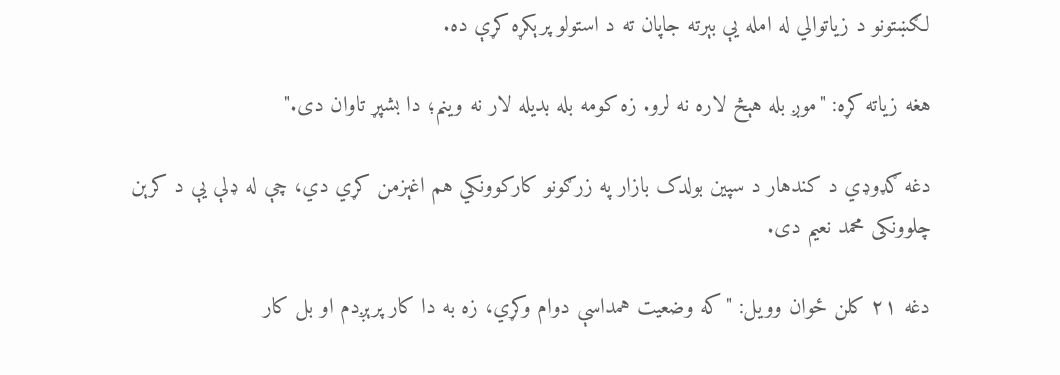لګښتونو د زیاتوالي له امله یې بېرته جاپان ته د استولو پرېکړه کړې ده.

هغه زیاته کړه: "موږ بله هېڅ لاره نه لرو. زه کومه بله بدیله لار نه وینم؛ دا بشپړ تاوان دی."

دغه ګډوډي د کندهار د سپین بولدک بازار په زرګونو کارکوونکي هم اغېزمن کړي دي، چې له ډلې یې د کرېن چلوونکی محمد نعیم دی.

دغه ۲۱ کلن ځوان وویل: "که وضعیت همداسې دوام وکړي، زه به دا کار پرېږدم او بل کار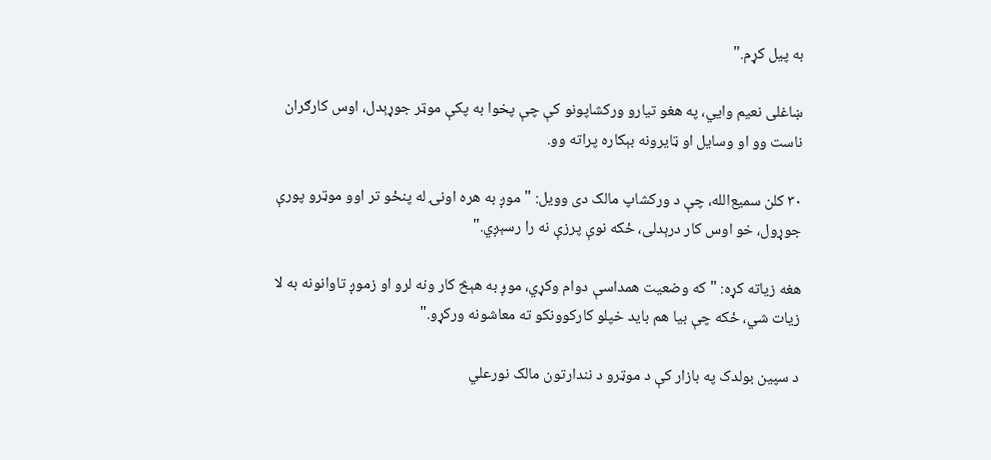به پیل کړم."

ښاغلی نعیم وایي، په هغو تیارو ورکشاپونو کې چې پخوا به پکې موټر جوړېدل، اوس کارګران ناست وو او وسایل او ټایرونه بېکاره پراته وو.

۳۰ کلن سمیع‌الله، چې د ورکشاپ مالک دی وویل: "موږ به هره اونۍ له پنځو تر اوو موټرو پورې جوړول، خو اوس کار درېدلی، ځکه نوې پرزې نه را رسېږي."

هغه زیاته کړه: "که وضعیت همداسې دوام وکړي، موږ به هېڅ کار ونه لرو او زموږ تاوانونه به لا زیات شي، ځکه چې بیا هم باید خپلو کارکوونکو ته معاشونه ورکړو."

د سپین بولدک په بازار کې د موټرو د نندارتون مالک نورعلي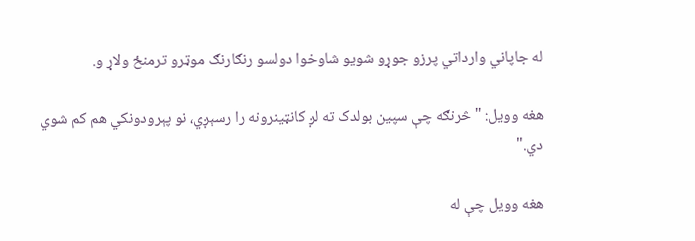له جاپاني وارداتي پرزو جوړو شویو شاوخوا دولسو رنګارنګ موټرو ترمنځ ولاړ و.

هغه وویل: "څرنګه چې سپین بولدک ته لږ کانټینرونه را رسېږي، نو پېرودونکي هم کم شوي دي."

هغه وویل چې له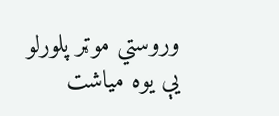وروستي موټر پلورلو یې یوه میاشت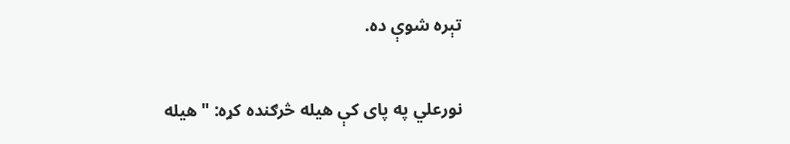تېره شوې ده.

نورعلي په پای کې هیله څرګنده کړه: "هیله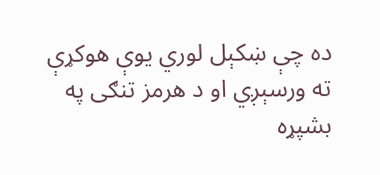ده چې ښکېل لوري یوې هوکړې ته ورسېږي او د هرمز تنګی په بشپړه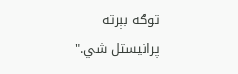توګه بېرته پرانیستل شي."